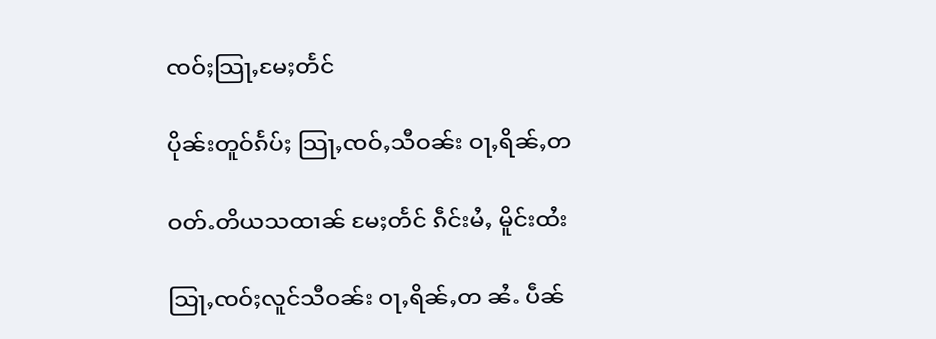ၸဝ်ႈသြႃႇမႄႈတႅင်

ပိုၼ်းတူဝ်ၵႅပ်ႈ သြႃႇၸဝ်ႇသီဝၼ်း ဝႃႇရိၼ်ႇတ

ဝတ်ႉတိယသထၢၼ် မႄႈတႅင် ၵဵင်းမႆႇ မိူင်းထႆး

သြႃႇၸဝ်ႈလူင်သီဝၼ်း ဝႃႇရိၼ်ႇတ ၼႆႉ ပဵၼ်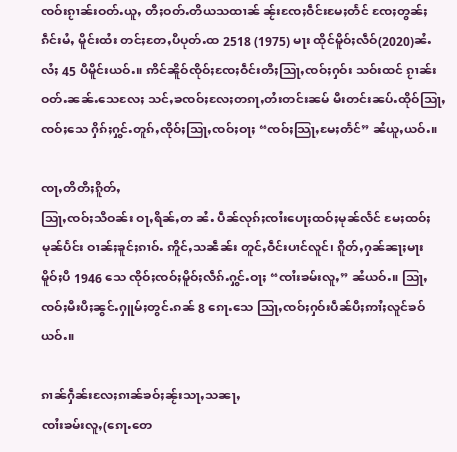ၸဝ်းၵႂၢၼ်းဝတ်ႉယူႇ တီႈဝတ်ႉတိယသထၢၼ် ၼ်ႂးၸႄႈဝဵင်းမႄႈတႅင် ၸႄႈတွၼ်ႈၵဵင်းမႆႇ မိူင်းထႆး တင်ႈတႄႇပီပုတ်ႉထ 2518 (1975) မႃး ထိုင်မိူဝ်ႈလဵဝ်(2020)ၼႆႉ လႆႈ 45 ပီမိူင်းယဝ်ႉ။ ဢိင်ၼိူဝ်ၸိုဝ်ႈၸႄႈဝဵင်းတီႈသြႃႇၸဝ်ႈႁဝ်း သဝ်းထင် ၵႂၢၼ်းဝတ်ႉၼၼ်ႉသေလႄႈ သင်ႇၶၸဝ်ႈလႄႈတၵႃႇတႆးတင်းၼမ် မီးတင်းၼပ်ႉထိုဝ်သြႃႇၸဝ်ႈသေ ႁိၵ်ႈႁွင်ႉတူၵ်ႇၸိုဝ်ႈသြႃႇၸဝ်ႈဝႃႈ “ၸဝ်ႈသြႃႇမႄႈတႅင်” ၼႆယူႇယဝ်ႉ။

ၸႃႇတိတီႈၵိူတ်ႇ
သြႃႇၸဝ်ႈသီဝၼ်း ဝႃႇရိၼ်ႇတ ၼႆႉ ပဵၼ်လုၵ်ႈၸၢႆးပေႃႈထဝ်ႈမုၼ်လႅင် မႄႈထဝ်ႈမုၼ်ပႅင်း ဝၢၼ်ႈၶူင်ႈၵၢဝ်ႉ ဢိူင်ႇသၼဵၼ်း တူင်ႇဝဵင်းပၢင်လူင်၊ ၵိူတ်ႇႁၼ်ၼႃႈမႃး မိူဝ်ႈပီ 1946 သေ ၸိုဝ်ႈၸဝ်ႈမိူဝ်ႈလဵၵ်ႉႁွင်ႉဝႃႈ “ၸၢႆးၶမ်းလူႇ” ၼႆယဝ်ႉ။ သြႃႇၸဝ်ႈမီးပီႈၼွင်ႉႁူမ်ႈတွင်ႉၵၼ် 8 ၵေႃႉသေ သြႃႇၸဝ်ႈႁဝ်းပဵၼ်ပီႈဢၢႆႈလူင်ၶဝ်ယဝ်ႉ။

ၵၢၼ်ႁဵၼ်းလႄႈၵၢၼ်ၶဝ်ႈၼ်ႂးသႃႇသၼႃႇ
ၸၢႆးၶမ်းလူႇ(ၵေႃႉတေ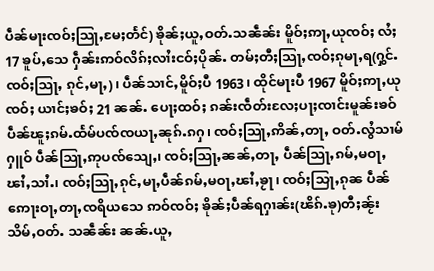ပဵၼ်မႃးၸဝ်ႈသြႃႇမႄႈတႅင်) ၶိုၼ်ႈယူႇဝတ်ႉသၼဵၼ်း မိူဝ်ႈဢႃႇယုၸဝ်ႈ လႆႈ 17 ၶူပ်ႇသေ ႁဵၼ်းဢဝ်လိၵ်ႈလၢႆးငဝ်ႈပိုၼ်ႉ တမ်ႈတီႈသြႃႇၸဝ်ႈၵုမႃႇရ(ႁွင်ႉ ၸဝ်ႈသြႃႇ ၵုင်ႇမႃႇ)၊ ပဵၼ်သၢင်ႇမိူဝ်ႈပီ 1963၊ ထိုင်မႃးပီ 1967 မိူဝ်ႈဢႃႇယုၸဝ်ႈ ယၢင်ႈၶဝ်ႈ 21 ၼၼ်ႉ ပေႃႈထဝ်ႈ ၵၼ်းၸဵတ်းလႄႈပႃႈၸၢင်းမူၼ်းၶဝ် ပဵၼ်ၽူႈၵမ်ႉထႅမ်ပၸ်ၸယႃႇၼုၵ်ႉၵႁ၊ ၸဝ်ႈသြႃႇဢိၼ်ႇတႃႇ ဝတ်ႉလွႆသၢမ်ႁူဝ် ပဵၼ်သြႃႇဢုပၸ်သျေႇ၊ ၸဝ်ႈသြႃႇၼၼ်ႇတႃႇ ပဵၼ်သြႃႇၵမ်ႇမဝႃႇၽၢႆႇသၢႆႉ၊ ၸဝ်ႈသြႃႇၵုင်ႇမႃႇပဵၼ်ၵမ်ႇမဝႃႇၽၢႆႇၶႂႃ၊ ၸဝ်ႈသြႃႇၵုၼ ပဵၼ်ဢေႃးဝႃႇတႃႇၸရိယသေ ဢဝ်ၸဝ်ႈ ၶိုၼ်ႈပဵၼ်ရႁၢၼ်း(ၽိၵ်ႉၶု)တီႈၼ်ႂးသိမ်ႇဝတ်ႉ သၼဵၼ်း ၼၼ်ႉယူႇ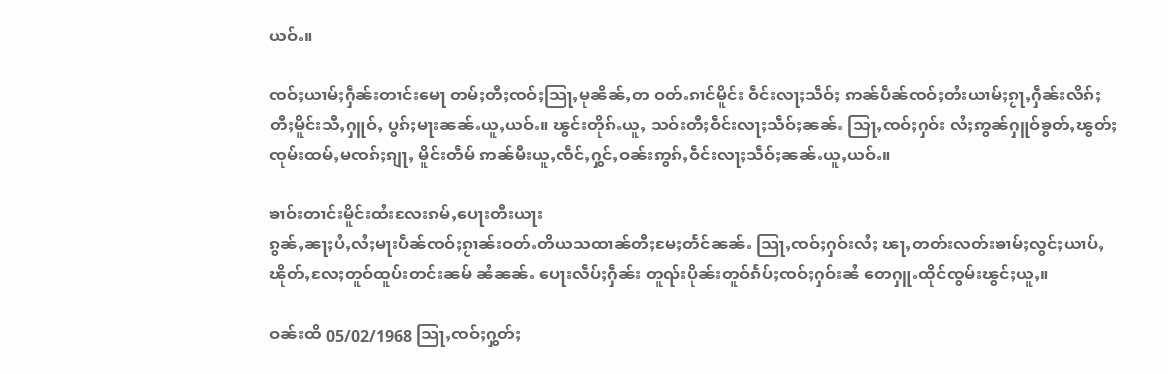ယဝ်ႉ။

ၸဝ်ႈယၢမ်ႈႁဵၼ်းတၢင်းမေႃ တမ်ႈတီႈၸဝ်ႈသြႃႇမုၼိၼ်ႇတ ဝတ်ႉၵၢင်မိူင်း ဝဵင်းလႃႈသဵဝ်ႈ ဢၼ်ပဵၼ်ၸဝ်ႈတႆးယၢမ်ႈၵႂႃႇႁဵၼ်းလိၵ်ႈတီႈမိူင်းသီႇႁူဝ်ႇ ပွၵ်ႈမႃးၼၼ်ႉယူႇယဝ်ႉ။ ၽွင်းတိုၵ်ႉယူႇ သဝ်းတီႈဝဵင်းလႃႈသဵဝ်ႈၼၼ်ႉ သြႃႇၸဝ်ႈႁဝ်း လႆႈဢွၼ်ႁူဝ်ၶွတ်ႇၽွတ်ႈၸုမ်းထမ်ႇမၸၵ်ႈၵျႃႇ မိူင်းတဵမ် ဢၼ်မီးယူႇၸဵင်ႇႁွင်ႇဝၼ်းဢွၵ်ႇဝဵင်းလႃႈသဵဝ်ႈၼၼ်ႉယူႇယဝ်ႉ။

ၶၢဝ်းတၢင်းမိူင်းထႆးလႄးၵမ်ႇပေႃးတီးယႃး
ၵွၼ်ႇၼႃႈပႆႇလႆႈမႃးပဵၼ်ၸဝ်ႈၵႂၢၼ်းဝတ်ႉတိယသထၢၼ်တီႈမႄႈတႅင်ၼၼ်ႉ သြႃႇၸဝ်ႈႁဝ်းလႆႈ ၽႃႇတတ်းလတ်းၶၢမ်ႈလွင်ႈယၢပ်ႇၽိုတ်ႇလႄႈတူဝ်ထူပ်းတင်းၼမ် ၼႆၼၼ်ႉ ပေႃးလဵပ်ႈႁဵၼ်း တူၺ်းပိုၼ်းတူဝ်ၵႅပ်ႈၸဝ်ႈႁဝ်းၼႆ တေႁူႉထိုင်ၸွမ်းၽွင်ႈယူႇ။

ဝၼ်းထိ 05/02/1968 သြႃႇၸဝ်ႈႁွတ်ႈ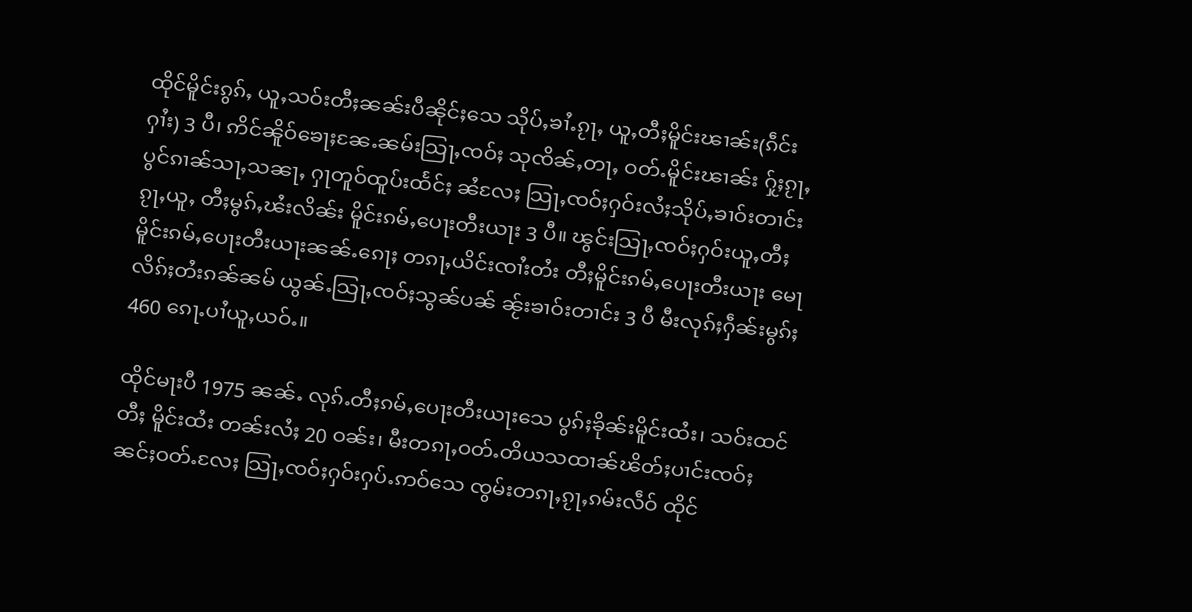ထိုင်မိူင်းၵွၵ်ႇ ယူႇသဝ်းတီႈၼၼ်းပီၼိုင်ႈသေ သိုပ်ႇၶၢႆႉၵႂႃႇ ယူႇတီႈမိူင်းၽၢၼ်း(ၵဵင်းႁၢႆး) 3 ပီ၊ ဢိင်ၼိူဝ်ၶေႃႈၼႄႉၼမ်းသြႃႇၸဝ်ႈ သုၸိၼ်ႇတႃႇ ဝတ်ႉမိူင်းၽၢၼ်း ႁ်ႂႈၵႂႃႇပွင်ၵၢၼ်သႃႇသၼႃႇ ႁႃတူဝ်ထူပ်းထႅင်ႈ ၼႆလႄႈ သြႃႇၸဝ်ႈႁဝ်းလႆႈသိုပ်ႇၶၢဝ်းတၢင်းၵႂႃႇယူႇ တီႈမွၵ်ႇၽႆးလိၼ်း မိူင်းၵမ်ႇပေႃးတီးယႃး 3 ပီ။ ၽွင်းသြႃႇၸဝ်ႈႁဝ်းယူႇတီႈမိူင်းၵမ်ႇပေႃးတီးယႃးၼၼ်ႉၵေႃႈ တၵႃႇယိင်းၸၢႆးတႆး တီႈမိူင်းၵမ်ႇပေႃးတီးယႃး မေႃလိၵ်ႈတႆးၵၼ်ၼမ် ယွၼ်ႉသြႃႇၸဝ်ႈသွၼ်ပၼ် ၼ်ႂးၶၢဝ်းတၢင်း 3 ပီ မီးလုၵ်ႈႁဵၼ်းမွၵ်ႈ 460 ၵေႃႉပၢႆယူႇယဝ်ႉ။

ထိုင်မႃးပီ 1975 ၼၼ်ႉ လုၵ်ႉတီႈၵမ်ႇပေႃးတီးယႃးသေ ပွၵ်ႈၶိုၼ်းမိူင်းထႆး၊ သဝ်းထင်တီႈ မိူင်းထႆး တၼ်းလႆႈ 20 ဝၼ်း၊ မီးတၵႃႇဝတ်ႉတိယသထၢၼ်ၽိတ်ႈပၢင်းၸဝ်ႈၼင်ႈဝတ်ႉလႄႈ သြႃႇၸဝ်ႈႁဝ်းႁပ်ႉဢဝ်သေ ၸွမ်းတၵႃႇၵႂႃႇၵမ်းလဵဝ် ထိုင်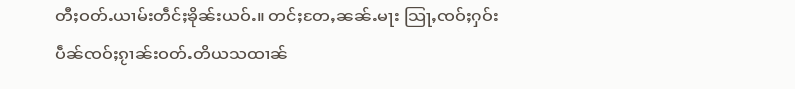တီႈဝတ်ႉယၢမ်းတဵင်ႈၶိုၼ်းယဝ်ႉ။ တင်ႈတႄႇၼၼ်ႉမႃး သြႃႇၸဝ်ႈႁဝ်း ပဵၼ်ၸဝ်ႈၵႂၢၼ်းဝတ်ႉတိယသထၢၼ်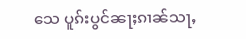သေ ပူၵ်းပွင်ၼႃႈၵၢၼ်သႃႇ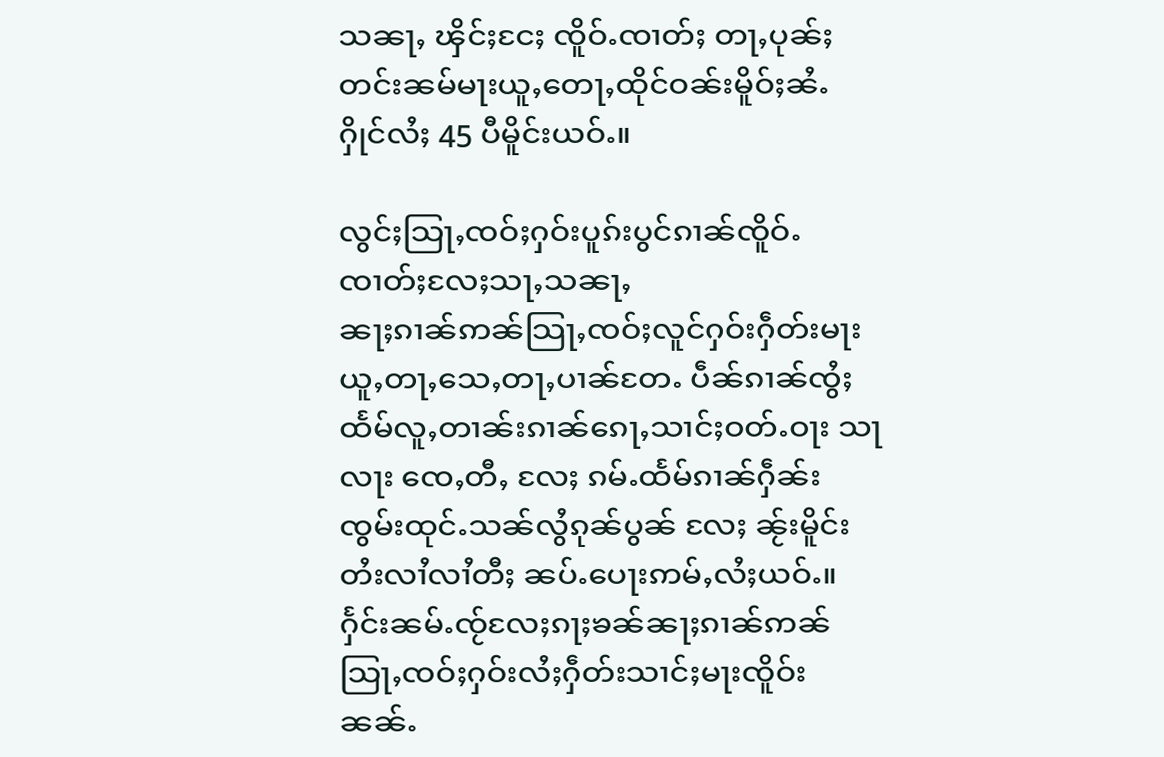သၼႃႇ ၾိင်ႈငႄႈ ၸိူဝ်ႉၸၢတ်ႈ တႃႇပုၼ်ႈတင်းၼမ်မႃးယူႇတေႃႇထိုင်ဝၼ်းမိူဝ်ႈၼႆႉ ႁိုင်လႆႈ 45 ပီမိူင်းယဝ်ႉ။

လွင်ႈသြႃႇၸဝ်ႈႁဝ်းပူၵ်းပွင်ၵၢၼ်ၸိူဝ်ႉၸၢတ်ႈလႄႈသႃႇသၼႃႇ
ၼႃႈၵၢၼ်ဢၼ်သြႃႇၸဝ်ႈလူင်ႁဝ်းႁဵတ်းမႃးယူႇတႃႇသေႇတႃႇပၢၼ်တႄႉ ပဵၼ်ၵၢၼ်ၸွႆႈထႅမ်လူႇတၢၼ်းၵၢၼ်ၵေႃႇသၢင်ႈဝတ်ႉဝႃး သႃလႃး ၸေႇတီႇ လႄႈ ၵမ်ႉထႅမ်ၵၢၼ်ႁဵၼ်း ၸွမ်းထုင်ႉသၼ်လွႆၵုၼ်ပွၼ် လႄႈ ၼႂ်းမိူင်းတႆးလၢႆလၢႆတီႈ ၼပ်ႉပေႃးဢမ်ႇလႆႈယဝ်ႉ။ ႁႅင်းၼမ်ႉၸႂ်လႄႈၵႃႈၶၼ်ၼႃႈၵၢၼ်ဢၼ်သြႃႇၸဝ်ႈႁဝ်းလႆႈႁဵတ်းသၢင်ႈမႃးၸိူဝ်းၼၼ်ႉ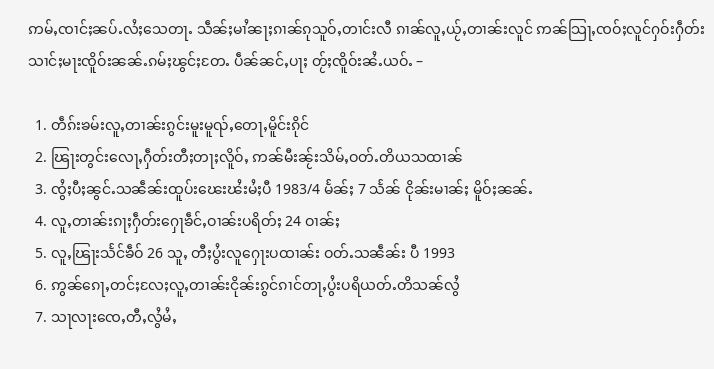ဢမ်ႇၸၢင်ႈၼပ်ႉလႆႈသေတႃႉ သဵၼ်ႈမၢႆၼႃႈၵၢၼ်ၵုသူဝ်ႇတၢင်းလီ ၵၢၼ်လူႇယႂ်ႇတၢၼ်းလူင် ဢၼ်သြႃႇၸဝ်ႈလူင်ႁဝ်းႁဵတ်းသၢင်ႈမႃးၸိူဝ်းၼၼ်ႉၵမ်ႈၽွင်ႈတႄႉ ပဵၼ်ၼင်ႇပႃႈ တႂ်ႈၸိူဝ်းၼႆႉယဝ်ႉ –

  1. တဵၵ်းၶမ်းလူႇတၢၼ်းၵွင်းမူးမူၺ်ႇတေႃႇမိူင်းၵိုင်
  2. ၽြႃးတွင်းလေႃႇႁဵတ်းတီႈတႃႈလိူဝ်ႇ ဢၼ်မီးၼႂ်းသိမ်ႇဝတ်ႉတိယသထၢၼ်
  3. ၸွႆႈပီႈၼွင်ႉသၼဵၼ်းထူပ်းၽေးၽႆးမႆႈပီ 1983/4 မႅၼ်ႈ 7 သႅၼ် ငိုၼ်းမၢၼ်ႈ မိူဝ်ႈၼၼ်ႉ
  4. လူႇတၢၼ်းၵႃႈႁဵတ်းႁေႃၶဵင်ႇဝၢၼ်းပရိတ်ႈ 24 ဝၢၼ်ႈ
  5. လူႇၽြႃးသႅင်ၶဵဝ် 26 သူႇ တီႈပွႆးလူႁေႃးပထၢၼ်း ဝတ်ႉသၼဵၼ်း ပီ 1993
  6. ဢွၼ်ၵေႃႇတင်ႈလႄႈလူႇတၢၼ်းငိုၼ်းၵွင်ၵၢင်တႃႇပွႆးပရိယတ်ႉတိသၼ်လွႆ
  7. သႃလႃးၸေႇတီႇလွႆမႆႇ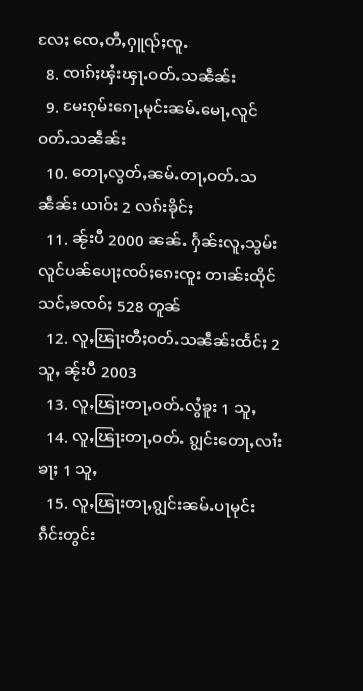လႄႈ ၸေႇတီႇႁူၺ်ႈၸူႉ
  8. ၸၢၵ်ႈၾႆးၾႃႉဝတ်ႉသၼဵၼ်း
  9. မႄးၵုမ်းၵေႃႇမုင်းၼမ်ႉမေႃႇလူင် ဝတ်ႉသၼဵၼ်း
  10. တေႃႇလွတ်ႇၼမ်ႉတႃႇဝတ်ႉသၼဵၼ်း ယၢဝ်း 2 လၵ်းၶိုင်ႈ
  11. ၼႂ်းပီ 2000 ၼၼ်ႉ ႁႅၼ်းလူႇသွမ်းလူင်ပၼ်ပေႃႈၸဝ်ႈၵေးၸူး တၢၼ်းထိုင် သင်ႇၶၸဝ်ႈ 528 တူၼ်
  12. လူႇၽြႃးတီႈဝတ်ႉသၼဵၼ်းထႅင်ႈ 2 သူႇ ၼႂ်းပီ 2003
  13. လူႇၽြႃးတႃႇဝတ်ႉလွႆၶူး 1 သူႇ
  14. လူႇၽြႃးတႃႇဝတ်ႉ ၵျွင်းတေႃႇလၢႆးၶႃႈ 1 သူႇ
  15. လူႇၽြႃးတႃႇၵျွင်းၼမ်ႉပႃမုင်း ၵဵင်းတွင်း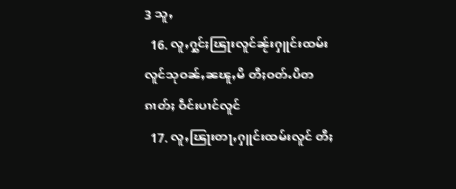3 သူႇ
  16. လူႇႁွင်ႈၽြႃးလူင်ၼႂ်းႁူင်းထမ်းလူင်သုဝၼ်ႇၼၽူႇမိ တီႈဝတ်ႉပိတၵၢတ်ႈ ဝဵင်းပၢင်လူင်
  17. လူႇၽြႃးတႃႇႁူင်းထမ်းလူင် တီႈ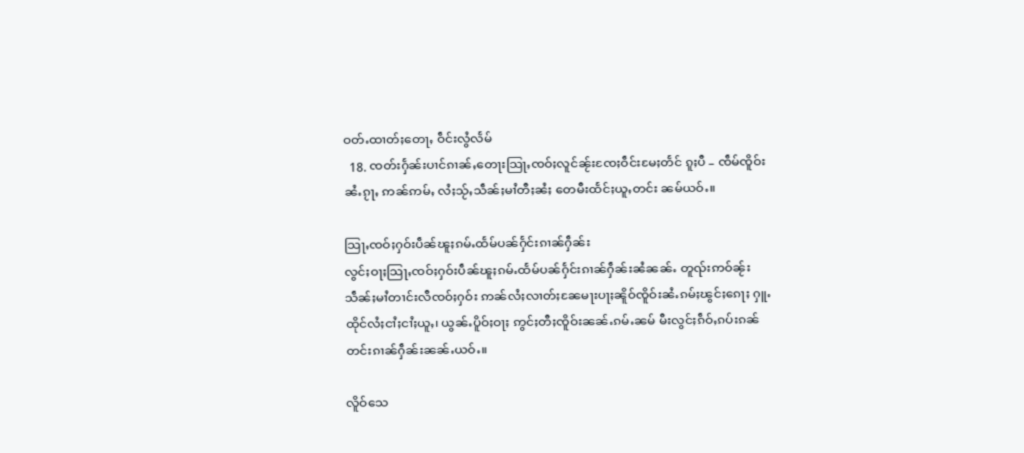ဝတ်ႉထၢတ်ႈတေႃႇ ဝဵင်းလွႆလႅမ်
  18. ၸတ်းႁႅၼ်းပၢင်ၵၢၼ်ႇတေႃးသြႃႇၸဝ်ႈလူင်ၼႂ်းၸႄႈဝဵင်းမႄႈတႅင် ၵူႈပီ – ၸဵမ်ၸိူဝ်းၼႆႉၵႂႃႇ ဢၼ်ဢမ်ႇ လႆႈသႂ်ႇသဵၼ်ႈမၢႆတီႈၼႆႈ တေမီးထႅင်ႈယူႇတင်း ၼမ်ယဝ်ႉ။

သြႃႇၸဝ်ႈႁဝ်းပဵၼ်ၽူႈၵမ်ႉထႅမ်ပၼ်ႁႅင်းၵၢၼ်ႁဵၼ်း
လွင်ႈဝႃႈသြႃႇၸဝ်ႈႁဝ်းပဵၼ်ၽူႈၵမ်ႉထႅမ်ပၼ်ႁႅင်းၵၢၼ်ႁဵၼ်းၼႆၼၼ်ႉ တူၺ်းဢဝ်ၼႂ်း သဵၼ်ႈမၢႆတၢင်းလီၸဝ်ႈႁဝ်း ဢၼ်လႆႈလၢတ်ႈၼႄမႃးပႃႈၼိူဝ်ၸိူဝ်းၼႆႉၵမ်ႈၽွင်ႈၵေႃႈ ႁူႉထိုင်လႆႈငၢႆႈငၢႆႈယူႇ၊ ယွၼ်ႉပိူဝ်ႈဝႃႈ ဢွင်ႈတီႈၸိူဝ်းၼၼ်ႉၵမ်ႉၼမ် မီးလွင်ႈၵဵဝ်ႇၵပ်းၵၼ် တင်းၵၢၼ်ႁဵၼ်းၼၼ်ႉယဝ်ႉ။

လိူဝ်သေ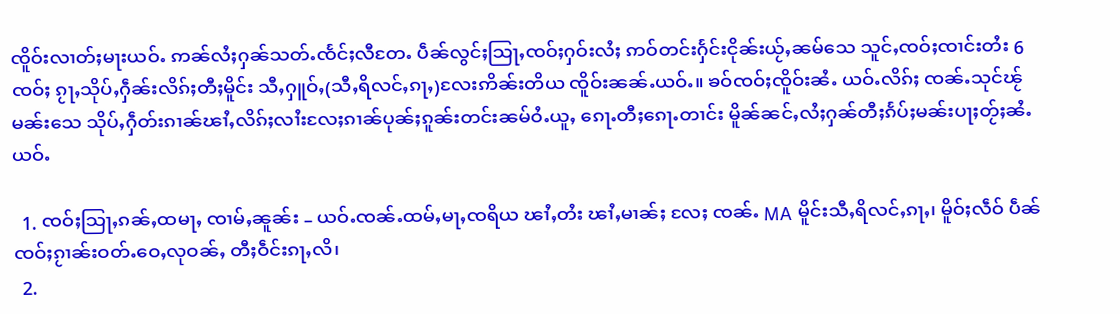ၸိူဝ်းလၢတ်ႈမႃးယဝ်ႉ ဢၼ်လႆႈႁၼ်သတ်ႉၸႅင်ႈလီတႄႉ ပဵၼ်လွင်ႈသြႃႇၸဝ်ႈႁဝ်းလႆႈ ဢဝ်တင်းႁႅင်းငိုၼ်းယႂ်ႇၼမ်သေ သူင်ႇၸဝ်ႈၸၢင်းတႆး 6 ၸဝ်ႈ ၵႂႃႇသိုပ်ႇႁဵၼ်းလိၵ်ႈတီႈမိူင်း သီႇႁူဝ်ႇ(သီႇရိလင်ႇၵႃႇ)လႄးဢိၼ်းတိယ ၸိူဝ်းၼၼ်ႉယဝ်ႉ။ ၶဝ်ၸဝ်ႈၸိူဝ်းၼႆႉ ယဝ်ႉလိၵ်ႈ ၸၼ်ႉသုင်ၽႂ်မၼ်းသေ သိုပ်ႇႁဵတ်းၵၢၼ်ၽၢႆႇလိၵ်ႈလၢႆးလႄႈၵၢၼ်ပုၼ်ႈၵူၼ်းတင်းၼမ်ဝႆႉယူႇ ၵေႃႉတီႈၵေႃႉတၢင်း မိူၼ်ၼင်ႇလႆႈႁၼ်တီႈၵႅပ်ႈမၼ်းပႃႈတႂ်ႈၼႆႉယဝ်ႉ

  1. ၸဝ်ႈသြႃႇၵၼ်ႇထမႃႇ ၸၢမ်ႇၼူၼ်း – ယဝ်ႉၸၼ်ႉထမ်ႇမႃႇၸရိယ ၽၢႆႇတႆး ၽၢႆႇမၢၼ်ႈ လႄႈ ၸၼ်ႉ MA မိူင်းသီႇရိလင်ႇၵႃႇ၊ မိူဝ်ႈလဵဝ် ပဵၼ်ၸဝ်ႈၵႂၢၼ်းဝတ်ႉဝေႇလုဝၼ်ႇ တီႈဝဵင်းၵႃႇလိ၊
  2.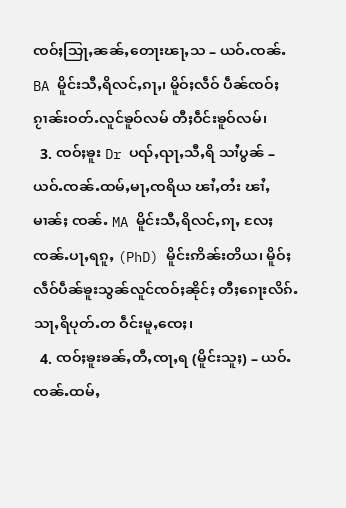ၸဝ်ႈသြႃႇၼၼ်ႇတေႃးၽႃႇသ – ယဝ်ႉၸၼ်ႉ BA မိူင်းသီႇရိလင်ႇၵႃႇ၊ မိူဝ်ႈလဵဝ် ပဵၼ်ၸဝ်ႈၵႂၢၼ်းဝတ်ႉလူင်ၶူဝ်လမ် တီႈဝဵင်းၶူဝ်လမ်၊
  3. ၸဝ်ႈၶူး Dr ပၺ်ႇၺႃႇသီႇရိ သၢႆပွၼ် – ယဝ်ႉၸၼ်ႉထမ်ႇမႃႇၸရိယ ၽၢႆႇတႆး ၽၢႆႇမၢၼ်ႈ ၸၼ်ႉ MA မိူင်းသီႇရိလင်ႇၵႃႇ လႄႈ ၸၼ်ႉပႃႇရၵူႇ (PhD) မိူင်းဢိၼ်းတိယ၊ မိူဝ်ႈလဵဝ်ပဵၼ်ၶူးသွၼ်လူင်ၸဝ်ႈၼိုင်ႈ တီႈၵေႃးလိၵ်ႉသႃႇရိပုတ်ႉတ ဝဵင်းမူႇၸေႈ၊
  4. ၸဝ်ႈၶူးၶၼ်ႇတီႇၸႃႇရ (မိူင်းသူႈ) – ယဝ်ႉၸၼ်ႉထမ်ႇ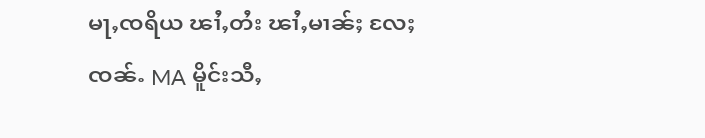မႃႇၸရိယ ၽၢႆႇတႆး ၽၢႆႇမၢၼ်ႈ လႄႈ ၸၼ်ႉ MA မိူင်းသီႇ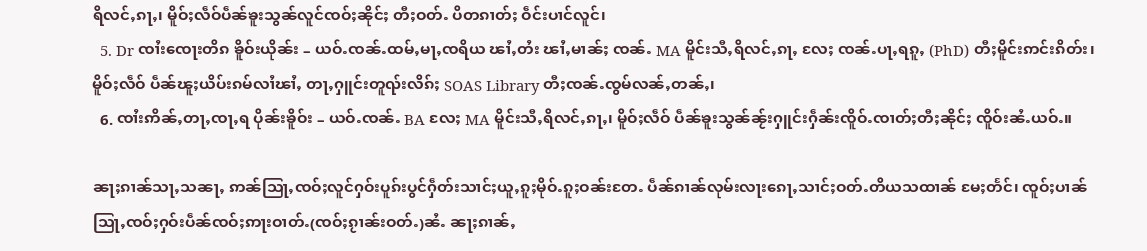ရိလင်ႇၵႃႇ၊ မိူဝ်ႈလဵဝ်ပဵၼ်ၶူးသွၼ်လူင်ၸဝ်ႈၼိုင်ႈ တီႈဝတ်ႉ ပိတၵၢတ်ႈ ဝဵင်းပၢင်လူင်၊
  5. Dr ၸၢႆးၸေႃးတိၵ ၶိူဝ်းယိုၼ်း – ယဝ်ႉၸၼ်ႉထမ်ႇမႃႇၸရိယ ၽၢႆႇတႆး ၽၢႆႇမၢၼ်ႈ ၸၼ်ႉ MA မိူင်းသီႇရိလင်ႇၵႃႇ လႄႈ ၸၼ်ႉပႃႇရၵူႇ (PhD) တီႈမိူင်းဢင်းၵိတ်း၊ မိူဝ်ႈလဵဝ် ပဵၼ်ၽူႈယိပ်းၵမ်လၢႆၽၢႆႇ တႃႇႁူင်းတူၺ်းလိၵ်ႈ SOAS Library တီႈၸၼ်ႉၸွမ်လၼ်ႇတၼ်ႇ၊
  6. ၸၢႆးဢိၼ်ႇတႃႇၸႃႇရ ပိုၼ်းၶိူဝ်း – ယဝ်ႉၸၼ်ႉ BA လႄႈ MA မိူင်းသီႇရိလင်ႇၵႃႇ၊ မိူဝ်ႈလဵဝ် ပဵၼ်ၶူးသွၼ်ၼႂ်းႁူင်းႁဵၼ်းၸိူဝ်ႉၸၢတ်ႈတီႈၼိုင်ႈ ၸိူဝ်းၼႆႉယဝ်ႉ။

ၼႃႈၵၢၼ်သႃႇသၼႃႇ ဢၼ်သြႃႇၸဝ်ႈလူင်ႁဝ်းပူၵ်းပွင်ႁဵတ်းသၢင်ႈယူႇၵူႈမိုဝ်ႉၵူႈဝၼ်းတႄႉ ပဵၼ်ၵၢၼ်လုမ်းလႃးၵေႃႇသၢင်ႈဝတ်ႉတိယသထၢၼ် မႄႈတႅင်၊ ၸူဝ်ႈပၢၼ်သြႃႇၸဝ်ႈႁဝ်းပဵၼ်ၸဝ်ႈဢႃးဝၢတ်ႉ(ၸဝ်ႈၵႂၢၼ်းဝတ်ႉ)ၼႆႉ ၼႃႈၵၢၼ်ႇ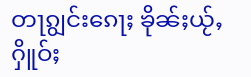တႃၵျွင်းၵေႃႈ ၶိုၼ်ႈယႂ်ႇႁိူဝ်ႈ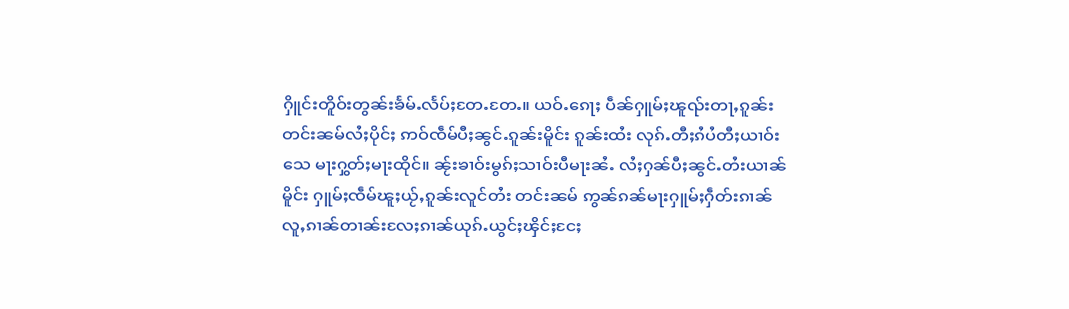ႁိူင်းတိူဝ်းတွၼ်းၶႅမ်ႉလႅပ်ႈတႄႉတႄႉ။ ယဝ်ႉၵေႃႈ ပဵၼ်ႁူမ်ႈၽူၺ်းတႃႇၵူၼ်းတင်းၼမ်လႆႈပိုင်ႈ ဢဝ်ၸဵမ်ပီႈၼွင်ႉၵူၼ်းမိူင်း ၵူၼ်းထႆး လုၵ်ႉတီႈၵႆပႆတီႈယၢဝ်းသေ မႃးႁွတ်ႈမႃးထိုင်။ ၼႂ်းၶၢဝ်းမွၵ်ႈသၢဝ်းပီမႃးၼႆႉ လႆႈႁၼ်ပီႈၼွင်ႉတႆးယၢၼ်မိူင်း ႁူမ်ႈၸဵမ်ၽူႈယႂ်ႇၵူၼ်းလူင်တႆး တင်းၼမ် ဢွၼ်ၵၼ်မႃးႁူမ်ႈႁဵတ်းၵၢၼ်လူႇၵၢၼ်တၢၼ်းလႄႈၵၢၼ်ယုၵ်ႉယွင်ႈၾိင်ႈငႄႈ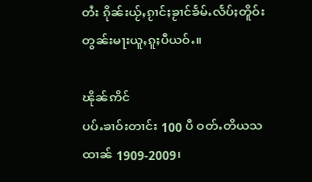တႆး ၵိုၼ်းယႂ်ႇၵႂၢင်ႈၶႂၢင်ၶႅမ်ႉလႅပ်ႈတိူဝ်းတွၼ်းမႃးယူႇၵူႈပီယဝ်ႉ။

ၽိုၼ်ဢိင်
ပပ်ႉၶၢဝ်းတၢင်း 100 ပီ ဝတ်ႉတိယသထၢၼ် 1909-2009၊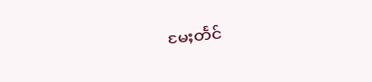မႄႈတႅင်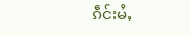ၵဵင်းမႆႇ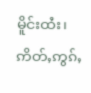မိူင်းထႆး၊ ဢိတ်ႇဢွၵ်ႇ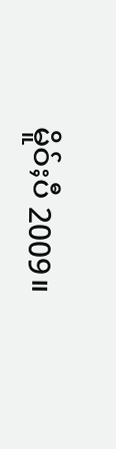မိူဝ်ႈပီ 2009။